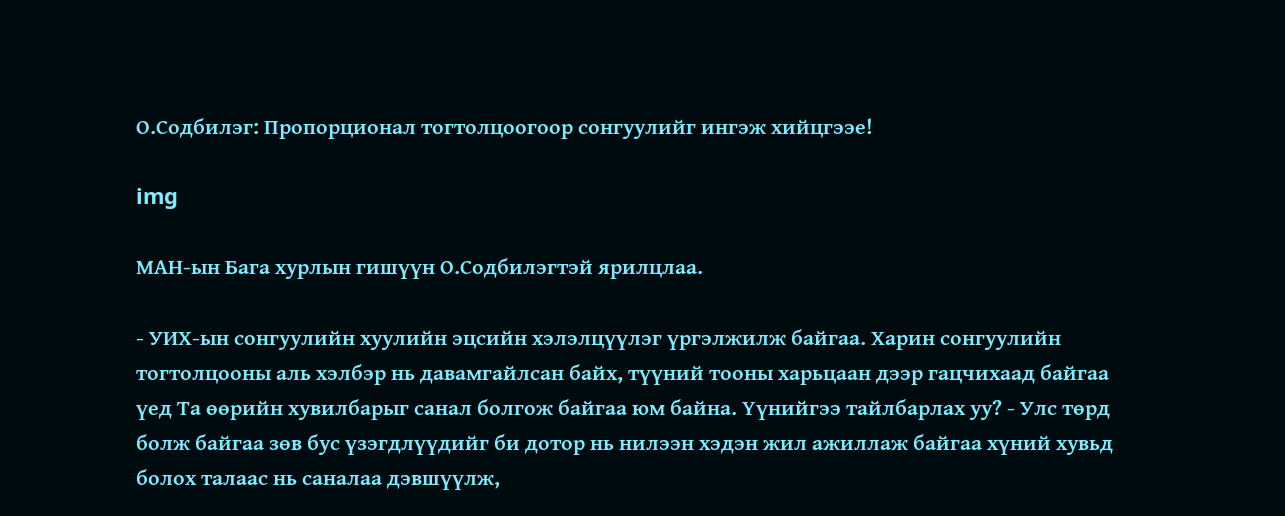О.Содбилэг: Пропорционал тогтолцоогоор сонгуулийг ингэж хийцгээе!

img

МАН-ын Бага хурлын гишүүн О.Содбилэгтэй ярилцлаа.

- УИХ-ын сонгуулийн хуулийн эцсийн хэлэлцүүлэг үргэлжилж байгаа. Харин сонгуулийн тогтолцооны аль хэлбэр нь давамгайлсан байх, түүний тооны харьцаан дээр гацчихаад байгаа үед Та өөрийн хувилбарыг санал болгож байгаа юм байна. Үүнийгээ тайлбарлах уу? - Улс төрд болж байгаа зөв бус үзэгдлүүдийг би дотор нь нилээн хэдэн жил ажиллаж байгаа хүний хувьд болох талаас нь саналаа дэвшүүлж,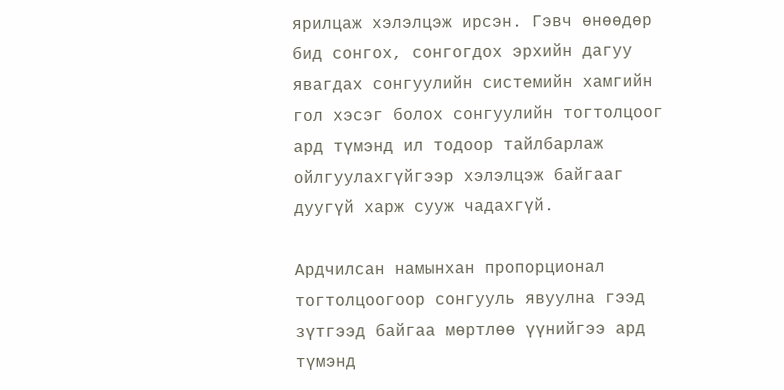ярилцаж хэлэлцэж ирсэн. Гэвч өнөөдөр бид сонгох, сонгогдох эрхийн дагуу явагдах сонгуулийн системийн хамгийн гол хэсэг болох сонгуулийн тогтолцоог ард түмэнд ил тодоор тайлбарлаж ойлгуулахгүйгээр хэлэлцэж байгааг дуугүй харж сууж чадахгүй.

Ардчилсан намынхан пропорционал тогтолцоогоор сонгууль явуулна гээд зүтгээд байгаа мөртлөө үүнийгээ ард түмэнд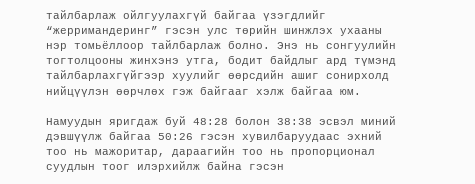тайлбарлаж ойлгуулахгүй байгаа үзэгдлийг “жерримандеринг” гэсэн улс төрийн шинжлэх ухааны нэр томьёллоор тайлбарлаж болно. Энэ нь сонгуулийн тогтолцооны жинхэнэ утга, бодит байдлыг ард түмэнд тайлбарлахгүйгээр хуулийг өөрсдийн ашиг сонирхолд нийцүүлэн өөрчлөх гэж байгааг хэлж байгаа юм.

Намуудын яригдаж буй 48:28 болон 38:38 эсвэл миний дэвшүүлж байгаа 50:26 гэсэн хувилбаруудаас эхний тоо нь мажоритар, дараагийн тоо нь пропорционал суудлын тоог илэрхийлж байна гэсэн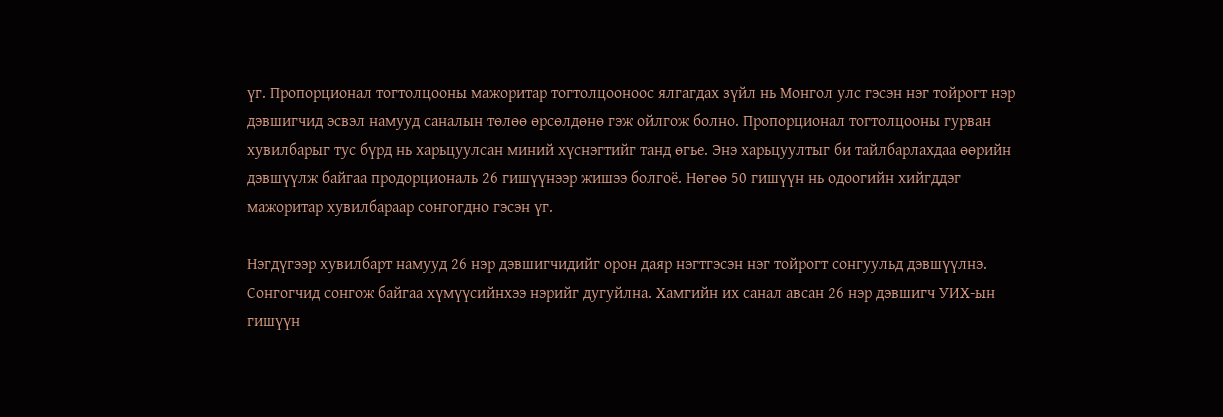үг. Пропорционал тогтолцооны мажоритар тогтолцооноос ялгагдах зүйл нь Монгол улс гэсэн нэг тойрогт нэр дэвшигчид эсвэл намууд саналын төлөө өрсөлдөнө гэж ойлгож болно. Пропорционал тогтолцооны гурван хувилбарыг тус бүрд нь харьцуулсан миний хүснэгтийг танд өгье. Энэ харьцуултыг би тайлбарлахдаа өөрийн дэвшүүлж байгаа продорциональ 26 гишүүнээр жишээ болгоё. Нөгөө 50 гишүүн нь одоогийн хийгддэг мажоритар хувилбараар сонгогдно гэсэн үг.

Нэгдүгээр хувилбарт намууд 26 нэр дэвшигчидийг орон даяр нэгтгэсэн нэг тойрогт сонгуульд дэвшүүлнэ. Сонгогчид сонгож байгаа хүмүүсийнхээ нэрийг дугуйлна. Хамгийн их санал авсан 26 нэр дэвшигч УИХ-ын гишүүн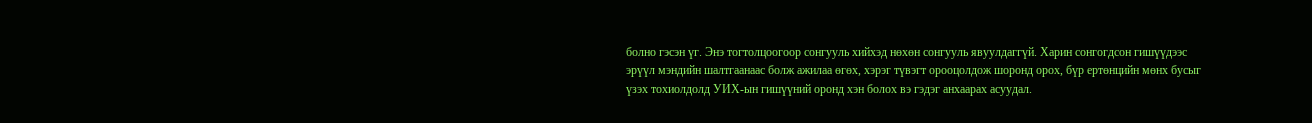болно гэсэн үг. Энэ тогтолцоогоор сонгууль хийхэд нөхөн сонгууль явуулдаггүй. Харин сонгогдсон гишүүдээс эрүүл мэндийн шалтгаанаас болж ажилаа өгөх, хэрэг түвэгт орооцолдож шоронд орох, бүр ертөнцийн мөнх бусыг үзэх тохиолдолд УИХ-ын гишүүний оронд хэн болох вэ гэдэг анхаарах асуудал.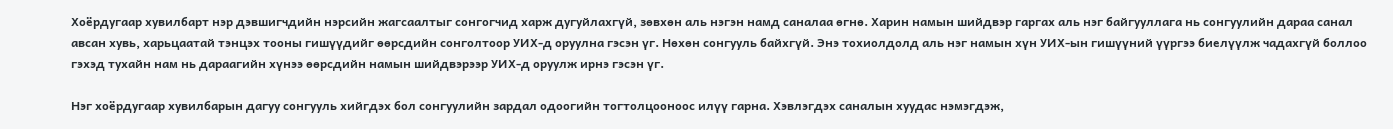Хоёрдугаар хувилбарт нэр дэвшигчдийн нэрсийн жагсаалтыг сонгогчид харж дугуйлахгүй, зөвхөн аль нэгэн намд саналаа өгнө. Харин намын шийдвэр гаргах аль нэг байгууллага нь сонгуулийн дараа санал авсан хувь, харьцаатай тэнцэх тооны гишүүдийг өөрсдийн сонголтоор УИХ-д оруулна гэсэн үг. Нөхөн сонгууль байхгүй. Энэ тохиолдолд аль нэг намын хүн УИХ-ын гишүүний үүргээ биелүүлж чадахгүй боллоо гэхэд тухайн нам нь дараагийн хүнээ өөрсдийн намын шийдвэрээр УИХ-д оруулж ирнэ гэсэн үг.

Нэг хоёрдугаар хувилбарын дагуу сонгууль хийгдэх бол сонгуулийн зардал одоогийн тогтолцооноос илүү гарна. Хэвлэгдэх саналын хуудас нэмэгдэж,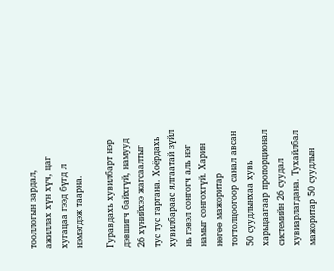тооллогын зардал, ажиллах хүн хүч, цаг хугацаа гээд бүгд л нэмэгдэж таарна.

Гуравдахь хувилбарт нэр дэвшигч байхгүй, намууд 26 хүнийхээ жагсаалтыг тус тус гаргана. Хоёрдахь хувилбараас ялгаатай зүйл нь гэвэл сонгогч аль нэг намыг сонгохгүй. Харин нөгөө мажоритар тогтолцоогоор санал авсан 50 суудлынхаа хувь харьцаагаар пропорционал системийн 26 суудал хувиарлагдана. Тухайлбал мажоритар 50 суудлын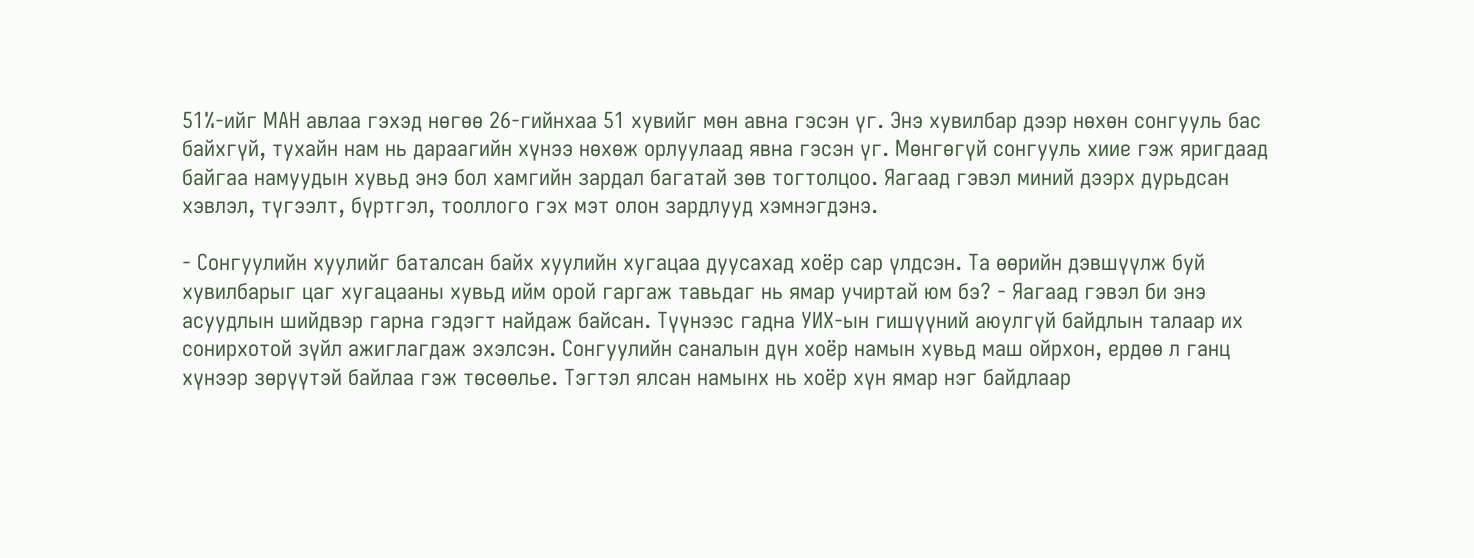51%-ийг МАН авлаа гэхэд нөгөө 26-гийнхаа 51 хувийг мөн авна гэсэн үг. Энэ хувилбар дээр нөхөн сонгууль бас байхгүй, тухайн нам нь дараагийн хүнээ нөхөж орлуулаад явна гэсэн үг. Мөнгөгүй сонгууль хиие гэж яригдаад байгаа намуудын хувьд энэ бол хамгийн зардал багатай зөв тогтолцоо. Яагаад гэвэл миний дээрх дурьдсан хэвлэл, түгээлт, бүртгэл, тооллого гэх мэт олон зардлууд хэмнэгдэнэ.

- Сонгуулийн хуулийг баталсан байх хуулийн хугацаа дуусахад хоёр сар үлдсэн. Та өөрийн дэвшүүлж буй хувилбарыг цаг хугацааны хувьд ийм орой гаргаж тавьдаг нь ямар учиртай юм бэ? - Яагаад гэвэл би энэ асуудлын шийдвэр гарна гэдэгт найдаж байсан. Түүнээс гадна УИХ-ын гишүүний аюулгүй байдлын талаар их сонирхотой зүйл ажиглагдаж эхэлсэн. Сонгуулийн саналын дүн хоёр намын хувьд маш ойрхон, ердөө л ганц хүнээр зөрүүтэй байлаа гэж төсөөлье. Тэгтэл ялсан намынх нь хоёр хүн ямар нэг байдлаар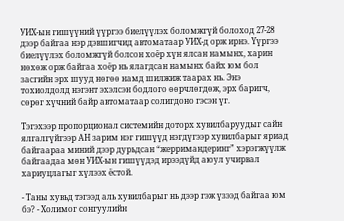УИХ-ын гишүүний үүргээ биелүүлэх боломжгүй болоход 27-28 дээр байгаа нэр дэвшигчид автоматаар УИХ-д орж ирнэ. Үүргээ биелүүлэх боломжгүй болсон хоёр хүн ялсан намынх, харин нөхөж орж байгаа хоёр нь ялагдсан намынх байх юм бол засгийн эрх шууд нөгөө намд шилжиж таарах нь. Энэ тохиолдолд нэгэнт эхэлсэн бодлого өөрчлөгдөж, эрх баригч, сөрөг хүчний байр автоматаар солигдоно гэсэн үг.

Тэгэхээр пропорционал системийн доторх хувилбаруудыг сайн ялгалгүйгээр АН зарим нэг гишүүд нэгдүгээр хувилбарыг яриад байгаараа миний дээр дурьдсан “жерримандеринг” хэрэгжүүлж байгаадаа мөн УИХ-ын гишүүдэд ирээдүйд аюул учирвал хариуцлагыг хүлээх ёстой.

- Таны хувьд тэгээд аль хувилбарыг нь дээр гэж үзээд байгаа юм бэ? - Холимог сонгуулийн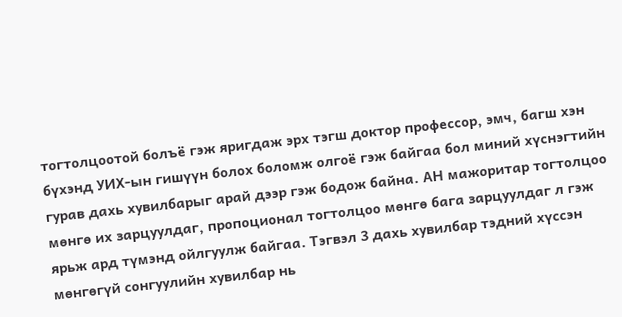тогтолцоотой болъё гэж яригдаж эрх тэгш доктор профессор, эмч, багш хэн бүхэнд УИХ-ын гишүүн болох боломж олгоё гэж байгаа бол миний хүснэгтийн гурав дахь хувилбарыг арай дээр гэж бодож байна. АН мажоритар тогтолцоо мөнгө их зарцуулдаг, пропоционал тогтолцоо мөнгө бага зарцуулдаг л гэж ярьж ард түмэнд ойлгуулж байгаа. Тэгвэл 3 дахь хувилбар тэдний хүссэн мөнгөгүй сонгуулийн хувилбар нь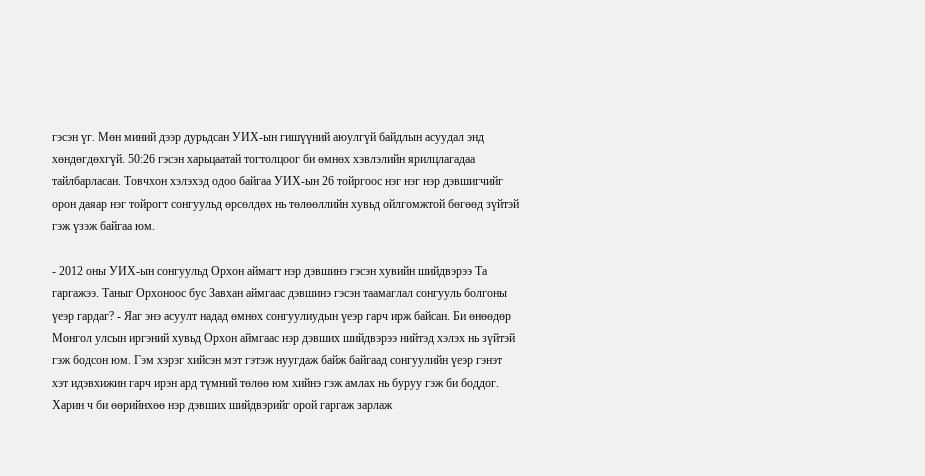гэсэн үг. Мөн миний дээр дурьдсан УИХ-ын гишүүний аюулгүй байдлын асуудал энд хөндөгдөхгүй. 50:26 гэсэн харьцаатай тогтолцоог би өмнөх хэвлэлийн ярилцлагадаа тайлбарласан. Товчхон хэлэхэд одоо байгаа УИХ-ын 26 тойргоос нэг нэг нэр дэвшигчийг орон даяар нэг тойрогт сонгуульд өрсөлдөх нь төлөөллийн хувьд ойлгомжтой бөгөөд зүйтэй гэж үзэж байгаа юм.

- 2012 оны УИХ-ын сонгуульд Орхон аймагт нэр дэвшинэ гэсэн хувийн шийдвэрээ Та гаргажээ. Таныг Орхоноос бус Завхан аймгаас дэвшинэ гэсэн таамаглал сонгууль болгоны үеэр гардаг? - Яаг энэ асуулт надад өмнөх сонгуулиудын үеэр гарч ирж байсан. Би өнөөдөр Монгол улсын иргэний хувьд Орхон аймгаас нэр дэвших шийдвэрээ нийтэд хэлэх нь зүйтэй гэж бодсон юм. Гэм хэрэг хийсэн мэт гэтэж нуугдаж байж байгаад сонгуулийн үеэр гэнэт хэт идэвхижин гарч ирэн ард түмний төлөө юм хийнэ гэж амлах нь буруу гэж би боддог. Харин ч би өөрийнхөө нэр дэвших шийдвэрийг орой гаргаж зарлаж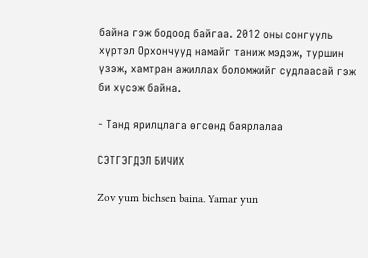байна гэж бодоод байгаа. 2012 оны сонгууль хүртэл Орхончууд намайг таниж мэдэж, туршин үзэж, хамтран ажиллах боломжийг судлаасай гэж би хүсэж байна.

- Танд ярилцлага өгсөнд баярлалаа

СЭТГЭГДЭЛ БИЧИХ

Zov yum bichsen baina. Yamar yun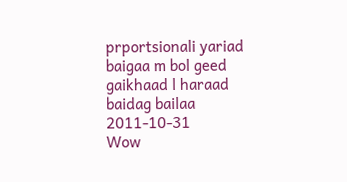prportsionali yariad baigaa m bol geed gaikhaad l haraad baidag bailaa
2011-10-31
Wow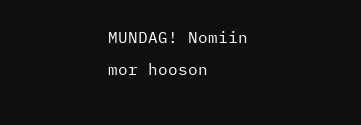MUNDAG! Nomiin mor hooson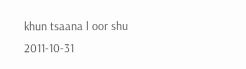khun tsaana l oor shu
2011-10-31